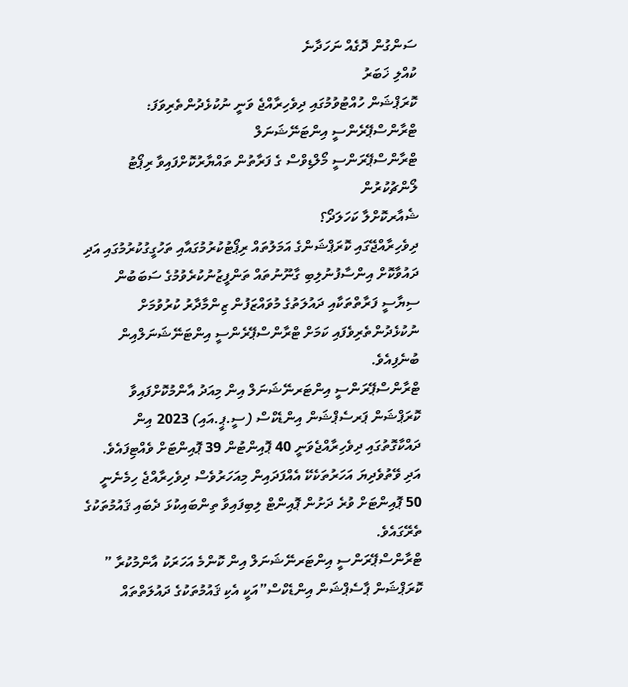ސަންގުން ދޮގެއް ނަހަދާނެ
ކުއްލި ޚަބަރު
ކޮރަޕްޝަން ހުއްޓުވުމުގައި ދިވެހިރާއްޖެ ވަނީ ނުކުޅެދުންތެރިވަފަ: ޓްރާންސްޕޭރެންސީ އިންޓަނޭޝަނަލް
ޓްރާންސްޕޭރަންސީ މޯލްޑިވްސް ގެ ފަރާތުން ތައްޔާރުކޮށްފައިވާ ރިޕޯޓު ލޯންޗުކުރުން
ޝެއާރކޮށްލާ ކަހަލަދޯ؟
ދިވެހިރާއްޖޭގައި ކޮރަޕްޝަންގެ އަމަލުތައް ރިޕޯޓުކުރުމުގައާއި ތަހުގީގުކުރުމުގައި އަދި ދައުވާކޮށް އިންސާފުނުލިބި ގާނޫނުތައް ތަންފީޒުނުކުރެވުމުގެ ސަބަބުން ސިޔާސީ ފަރާތްތަކާއި ދައުލަތުގެ މުވައްޒަފުން ޒިންމާދާރު ކުރުވުމަށް ނުކުޅެދުންތެރިވެފައި ކަމަށް ޓްރާންސްޕޭރެންސީ އިންޓަނޭޝަނަލްއިން ބުނެފިއެވެ.
ޓްރާންސްޕޭރަންސީ އިންޓަރނޭޝަނަލް އިން މިއަދު އާންމުކޮށްފައިވާ ކޮރަޕްޝަން ޕަރސެޕްޝަން އިންޑެކްސް (ސީ.ޕީ.އައި) 2023 އިން ދައްކާގޮތުގައި ދިވެހިރާއްޖެވަނީ 40 ޕޮއިންޓުން 39 ޕޮއިންޓަށް ވެއްޓިފައެވެ. އަދި ވޭތުވެދިޔަ އަހަރުތަކެކޭ އެއްފަދައިން މިއަހަރުވެސް ދިވެހިރާއްޖެ ހިމެނެނީ 50 ޕޮއިންޓަށް ވުރެ ދަށުން ޕޮއިންޓް ލިބިފައިވާ ތިންބައިކުޅަ ދެބައި ޤައުމުތަކުގެ ތެރޭގައެވެ.
ޓްރާންސްޕޭރަންސީ އިންޓަރނޭޝަނަލް އިން ކޮންމެ އަހަރަކު އާންމުކުރާ ” ކޮރަޕްޝަން ޕާސެޕްޝަން އިންޑެކްސް”އަކީ އެކި ޤައުމުތަކުގެ ދައުލަތްތައް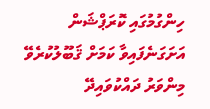ހިންގުމުގައި ކޮރަޕްޝަން އަށަގަނެފައިވާ ކަމަށް ޤަބޫލުކުރެވޭ މިންވަރު ދައްކުވައިދޭ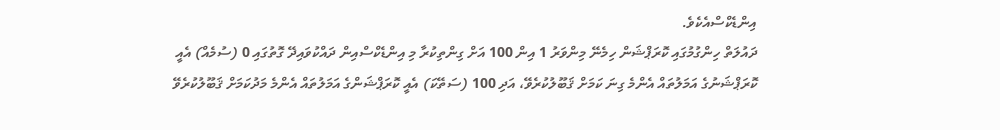އިންޑެކްސްއެކެވެ.
ދައުލަތް ހިންގުމުގައި ކޮރަޕްޝަން ހިމެނޭ މިންވަރު 1 އިން 100 އަށް ގިންތިކުރާ މި އިންޑެކްސްއިން ދައްކުވައިދޭ ގޮތުގައި 0 (ސުމެއް) އެއީ ކޮރަޕްޝަނުގެ އަމަލުތައް އެންމެ ގިނަ ކަމަށް ޤަބޫލުކުރެވޭ، އަދި 100 (ސަތޭކަ) އެއީ ކޮރަޕްޝަންގެ އަމަލުތައް އެންމެ މަދުކަމަށް ޤަބޫލުކުރެވޭ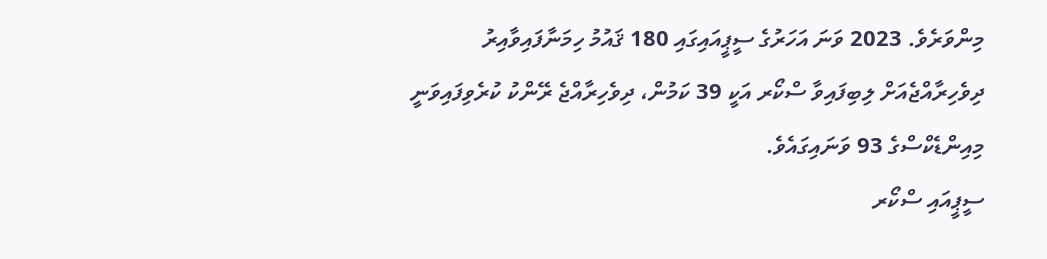މިންވަރެވެ. 2023 ވަނަ އަހަރުގެ ސީޕީއައިގައި 180 ޤައުމު ހިމަނާފައިވާއިރު ދިވެހިރާއްޖެއަށް ލިބިފައިވާ ސްކޯރ އަކީ 39 ކަމުން، ދިވެހިރާއްޖެ ރޭންކު ކުރެވިފައިވަނީ މިއިންޑެކްސްގެ 93 ވަނައިގައެވެ.
ސީޕީއައި ސްކޯރ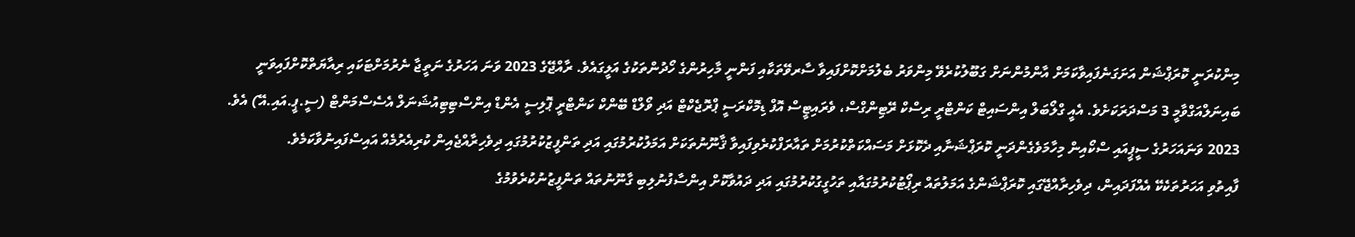މިންކުރަނީ ކޮރަޕްޝަން އަށަގަނެފައިވާކަމަށް އާންމުންނަށް ގަބޫލުކުރެވޭ މިންވަރު ބެލުމަށްކޮށްފައިވާ ސާރވޭތަކާއި ފަންނީ މާހިރުންގެ ހޯދުންތަކުގެ އަލީގައެވެ. ރާއްޖޭގެ 2023 ވަނަ އަހަރުގެ ނަތީޖާ ނެރުމަށްޓަކައި ރިއާޔަތްކޮށްފައިވަނީ ބައިނަލްއަގްވާމީ 3 މަސްދަރަކަށެވެ. އެއީ ގްލޯބަލް އިންސައިޓް ކަންޓްރީ ރިސްކް ރޭޓިންގްސް، ވެރައިޓީސް އޮފް ޑިމޮކްރަސީ ޕްރޮޖެކްޓް އަދި ވޯލްޑް ބޭންކް ކަންޓްރީ ޕޮލިސީ އެންޑް އިންސްޓިޓިއުޝަނަލް އެސެސްމަންޓް (ސީ.ޕީ.އައި.އޭ) އެވެ.
2023 ވަނައަހަރުގެ ސީޕީއައި ސްކޯއިން މިހާމަވެގެންދަނީ ކޮރަޕްޝަނާއި ދެކޮޅަށް މަސައްކަތްކުރުމަށް ތައާރަފްކުރެވިފައިވާ ޤާނޫނުތަކަށް އަމަލުކުރުމުގައި އަދި ތަންފީޒުކުރުމުގައި ދިވެހިރާއްޖެއިން ކުރިއެރުމެއް އައިސްފައިނުވާކަމެވެ.
ފާއިތުވި އަހަރުތަކެކޭ އެއްފަދައިން، ދިވެހިރާއްޖޭގައި ކޮރަޕްޝަންގެ އަމަލުތައް ރިޕޯޓުކުރުމުގައާއި ތަހުގީގުކުރުމުގައި އަދި ދައުވާކޮށް އިންސާފުނުލިބި ގާނޫނުތައް ތަންފީޒުނުކުރެވުމުގެ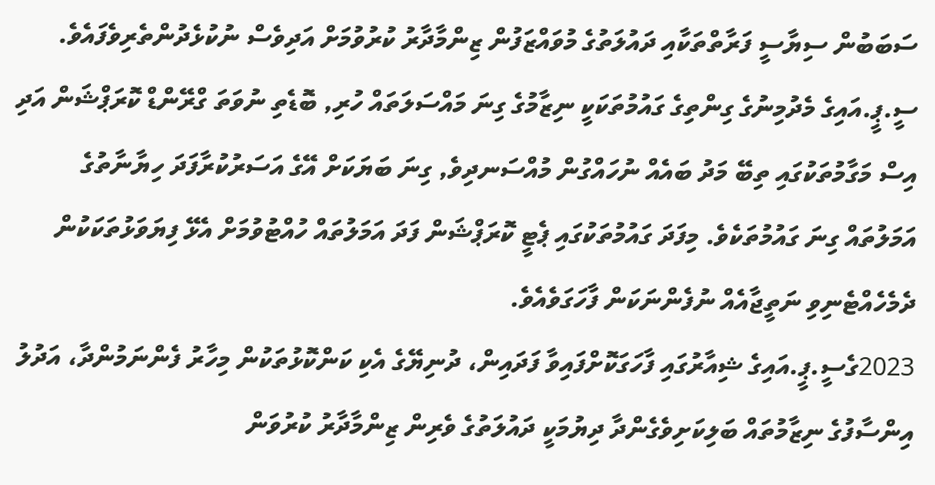ސަބަބުން ސިޔާސީ ފަރާތްތަކާއި ދައުލަތުގެ މުވައްޒަފުން ޒިންމާދާރު ކުރުވުމަށް އަދިވެސް ނުކުޅެދުންތެރިވެފައެވެ. ސީ.ޕީ.އައިގެ މެދުމިނުގެ ގިންތިގެ ގައުމުތަކަކީ ނިޒާމުގެ ގިނަ މައްސަލަތައް ހުރި, ބޮޑެތި ނުވަތަ ގްރޭންޑް ކޮރަޕްޝަން އަދި އިސް މަގާމުތަކުގައި ތިބޭ މަދު ބައެއް ނުހައްގުން މުއްސަނދިވެ, ގިނަ ބަޔަކަށް އޭގެ އަސަރުކުރާފަދަ ހިޔާނާތުގެ އަމަލުތައް ގިނަ ގައުމުތަކެވެ. މިފަދަ ގައުމުތަކުގައި ޕެޓީ ކޮރަޕްޝަން ފަދަ އަމަލުތައް ހުއްޓުވުމަށް އެޅޭ ފިޔަވަޅުތަކަކުން ދެމެހެއްޓެނިވި ނަތީޖާއެއް ނުފެންނަކަން ފާހަގަވެއެވެ.
2023ގެސީ.ޕީ.އައިގެ ޝިއާރުގައި ފާހަގަކޮށްފައިވާ ފަދައިން، ދުނިޔޭގެ އެކި ކަންކޮޅުތަކުން މިހާރު ފެންނަމުންދާ، އަދުލު އިންސާފުގެ ނިޒާމުތައް ބަލިކަށިވެގެންދާ ދިޔުމަކީ ދައުލަތުގެ ވެރިން ޒިންމާދާރު ކުރުވަން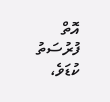އޮތް ފުރުސަތު ކުޑަވެ،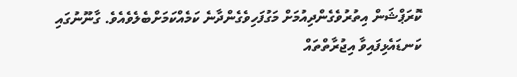ކޮރަޕްޝަން އިތުރުވެގެންދިއުމަށް މަގުފަހިވެގެންދާނެ ކަމެއްކަމަށްބެލެވެއެވެ. ގާނޫނުގައި ކަނޑައެޅިފައިވާ އިޖުރާތްތައް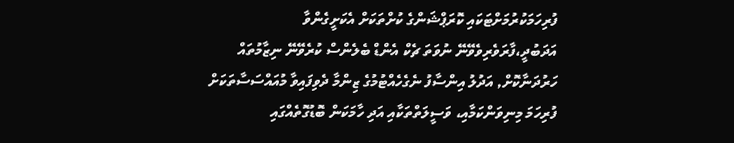ފުރިހަމަކުރުމަށްޓަކައި ކޮރަޕްޝަންގެ ކުށްތަކަށް އެކަށީގެންވާ އަދަބުދީ،ފާރަވެރިވެވޭނޭ ނުވަތަ ޗެކް އެންޑް ބެލެންސް ކުރެވޭނޭ ނިޒާމުތައް ހަރުދަނާކޮށް, އަދުލު އިންސާފު ނެގެހެއްޓުމުގެ ޒިންމާ ދެވިފައިވާ މުއައްސަސާތަކަށް ފުރިހަމަ މިނިވަންކަމާއި، ވަސީލަތްތަކާއި އަދި ހާމަކަން ބޮޑުގޮތެއްގައި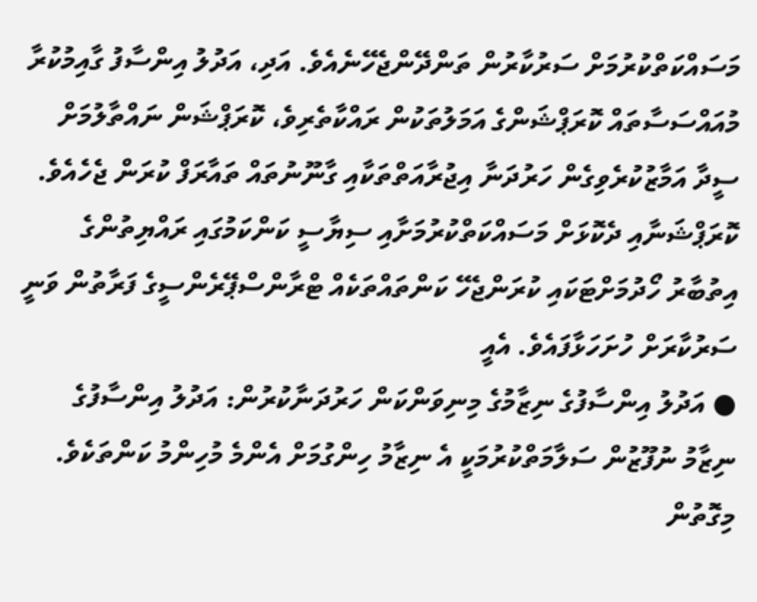މަސައްކަތްކުރުމަށް ސަރުކާރުން ތަންދޭންޖެހޭނެއެވެ. އަދި، އަދުލު އިންސާފު ގާއިމުކުރާ މުއައްސަސާތައް ކޮރަޕްޝަންގެ އަމަލުތަކުން ރައްކާތެރިވެ، ކޮރަޕްޝަން ނައްތާލުމަށް ސީދާ އަމާޒުކުރެވިގެން ހަރުދަނާ އިޖުރާއަތްތަކާއި ގާނޫނުތައް ތައާރަފް ކުރަން ޖެހެއެވެ.
ކޮރަޕްޝަނާއި ދެކޮޅަށް މަސައްކަތްކުރުމަށާއި ސިޔާސީ ކަންކަމުގައި ރައްޔިތުންގެ އިތުބާރު ހޯދުމަށްޓަކައި ކުރަންޖެހޭ ކަންތައްތަކެއް ޓްރާންސްޕޭރެންސީގެ ފަރާތުން ވަނީ ސަރުކާރަށް ހުށަހަޅާފައެވެ. އެއީ
● އަދުލު އިންސާފުގެ ނިޒާމުގެ މިނިވަންކަން ހަރުދަނާކުރުން: އަދުލު އިންސާފުގެ ނިޒާމު ނުފޫޒުން ސަލާމަތްކުރުމަކީ އެ ނިޒާމު ހިންގުމަށް އެންމެ މުހިންމު ކަންތަކެވެ. މިގޮތުން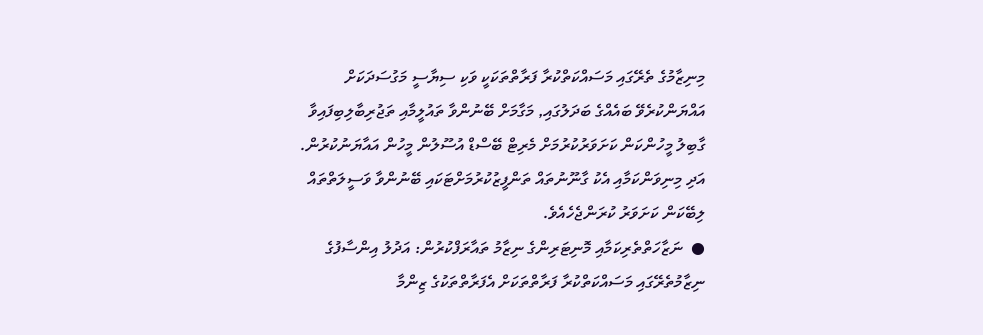މިނިޒާމުގެ ތެރޭގައި މަސައްކަތްކުރާ ފަރާތްތަކަކީ ވަކި ސިޔާސީ މަގުސަދަކަށް އައްޔަންކުރެވޭ ބައެއްގެ ބަދަލުގައި, މަގާމަށް ބޭނުންވާ ތައުލީމާއި ތަޖުރިބާލިބިފައިވާ ގާބިލު މީހުންކަން ކަށަވަރުކުރުމަށް މެރިޓް ބޭސްޑް އުސޫލުން މީހުން އައާޔަނުކުރުން. އަދި މިނިވަންކަމާއި އެކު ގާނޫނުތައް ތަންފީޒުކުރުމަށްޓަކައި ބޭނުންވާ ވަސީލަތްތައް ލިބޭކަން ކަށަވަރު ކުރަންޖެހެއެވެ.
●  ނަޒާހަތްތެރިކަމާއި މޮނިޓަރިންގެ ނިޒާމު ތައާރަފްކުރުން: އަދުލު އިންސާފުގެ ނިޒާމުތެރޭގައި މަސައްކަތްކުރާ ފަރާތްތަކަށް އެފަރާތްތަކުގެ ޒިންމާ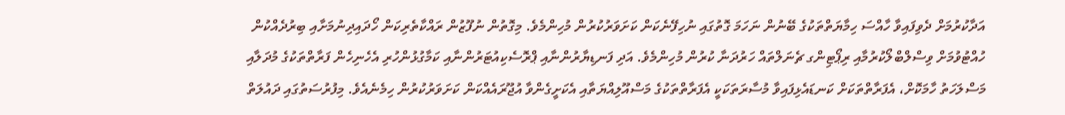އަދާކުރުމަށް ދެވިފައިވާ ހާއްސަ ހިމާޔަތްތަކުގެ ބޭނުން ނަހަމަ ގޮތުގައި ނުހިފޭނެކަން ކަށަވަރުކުރުން މުހިންމެވެ. މިގޮތުން ނުފޫޒުން ރައްކާތެރިކަން ހޯދައިދިނުމަށާއި ބިރުދެއްކުން ހުއްޓުވުމަށް ވިސްލްބްލޯކުރުމާއި ރިޕޯޓިންގ ޗެނަލްތައް ހަރުދަނާ ކުރުން މުހިންމެވެ. އަދި ފަނޑިޔާރުންނާއި ޕްރޮސެކިއުޓަރުންނާއި ކަމާގުޅުންހުރި އެހެނިހެން ފަރާތްތަކުގެ މުދަލާއި މަސްލަހަތު ހާމަކޮށް، އެފަރާތްތަކަށް ކަނޑައެޅިފައިވާ މުސާރަތަކަކީ އެފަރާތްތަކުގެ މަސްއޫލިއްޔަތާއި އެކަށީގެންވާ އުޖޫރައެއްކަން ކަށަވަރުކުރުން ހިމެނެއެވެ. މިފުރުސަތުގައި ދައުލަތް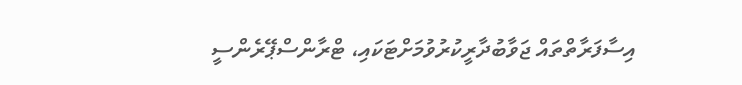އިސާފަރާތްތައް ޖަވާބުދާރީކުރުވުމަށްޓަކައި، ޓްރާންސްޕޭރެންސީ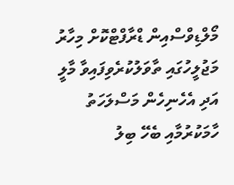މޯލްޑިވްސްއިން ޑްރާފްޓްކޮށް މިހާރު މަޖުލީހުގައި ތާވަލުކުރެވިފައިވާ މާލީ އަދި އެހެނިހެން މަސްލަހަތު ހާމަކުރުމާއި ބެހޭ ބިލު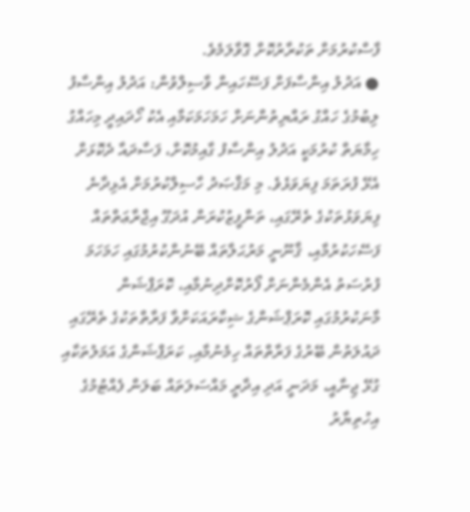ފާސްކުރުމަށް ތަކުރާރުކޮށް ގޮވާލަމެވެ.
● އަދުލު އިންސާފަށް ފަސޭހައިން ވާސިލްވުން: އަދުލު އިންސާފު ލިބުމުގެ ހައްގު ރައްޔިތުންނަށް ހަމަހަމަކަމާއި އެކު ހޯދައިދީ މިހައްގު ހިމާޔަތް ކުރުމަކީ އަދުލު އިންސާފު ގާއިމުކޮށް، ފަސާދައާ ދެކޮޅަށް އެޅޭ ފުރަތަމަ ފިޔަވަޅެވެ. މި މަޤްޞަދު ހާސިލްކުރުމަށް އެޅިދާނެ ފިޔަވަޅުތަކުގެ ތެރޭގައި، ތަންފީޒުކުރަން އުދަގޫ އިޖްރާޢަތްތައް ފަސޭހަކުރުމާއި، ޤާނޫނީ މަރުޙަލާތައް ބޭނުންކުރުމުގައި ހަމަހަމަ ފުރުސަތު އެންމެންނަށް ފޯރުކޮށްދިނުމާއި، ކޮރަޕްޝަން މާނަކުރުމުގައި ކޮރަޕްޝަންގެ ޝިކާރައަކަށްވާ ފަރާތްތަކުގެ ތެރޭގައި ދައުލަތުން ބޭރުގެ ފަރާތްތައް ހިމެނުމާއި, ކަރަޕްޝަންގެ އަމަލުތަކާއި ގުޅޭ ޖިނާއީ، މަދަނީ އަދި އިދާރީ މައްސަލަތައް ބަލަން ފެއްޓުމުގެ އިހުތިޔާރު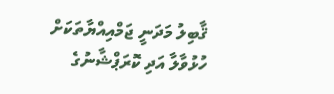ޤާބިލު މަދަނީ ޖަމްއިއްޔާތަކަށް ހުޅުވާލާ އަދި ކޮރަޕްޝާނުގެ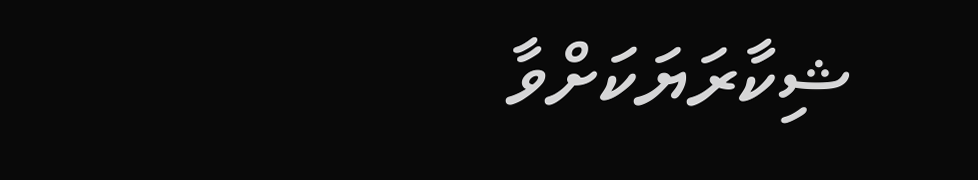ޝިކާރަޔަކަށްވާ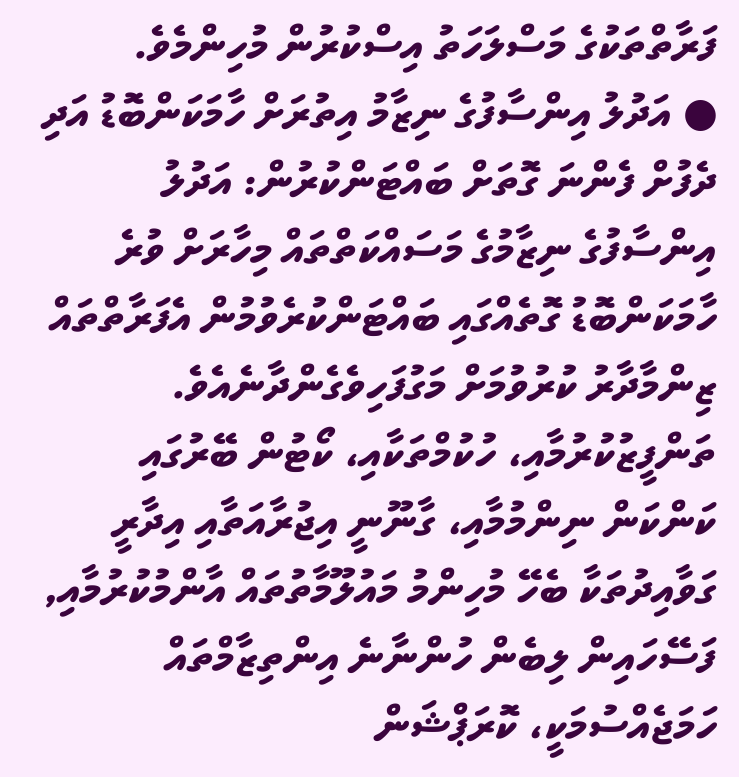ފަރާތްތަކުގެ މަސްލަހަތު އިސްކުރުން މުހިންމެވެ.
● އަދުލު އިންސާފުގެ ނިޒާމު އިތުރަށް ހާމަކަންބޮޑު އަދި ދެފުށް ފެންނަ ގޮތަށް ބައްޓަންކުރުން: އަދުލު އިންސާފުގެ ނިޒާމުގެ މަސައްކަތްތައް މިހާރަށް ވުރެ ހާމަކަންބޮޑު ގޮތެއްގައި ބައްޓަންކުރެވުމުން އެފަރާތްތައް ޒިންމާދާރު ކުރުވުމަށް މަގުފަހިވެގެންދާނެއެވެ. ތަންފީޒުކުރުމާއި، ހުކުމްތަކާއި، ކޯޓުން ބޭރުގައި ކަންކަން ނިންމުމާއި، ގާނޫނީ އިޖުރާއަތާއި އިދާރީ ގަވާއިދުތަކާ ބެހޭ މުހިންމު މައުލޫމާތުތައް އާންމުކުރުމާއި, ފަސޭހައިން ލިބެން ހުންނާނެ އިންތިޒާމްތައް ހަމަޖެއްސުމަކީ، ކޮރަޕްޝަން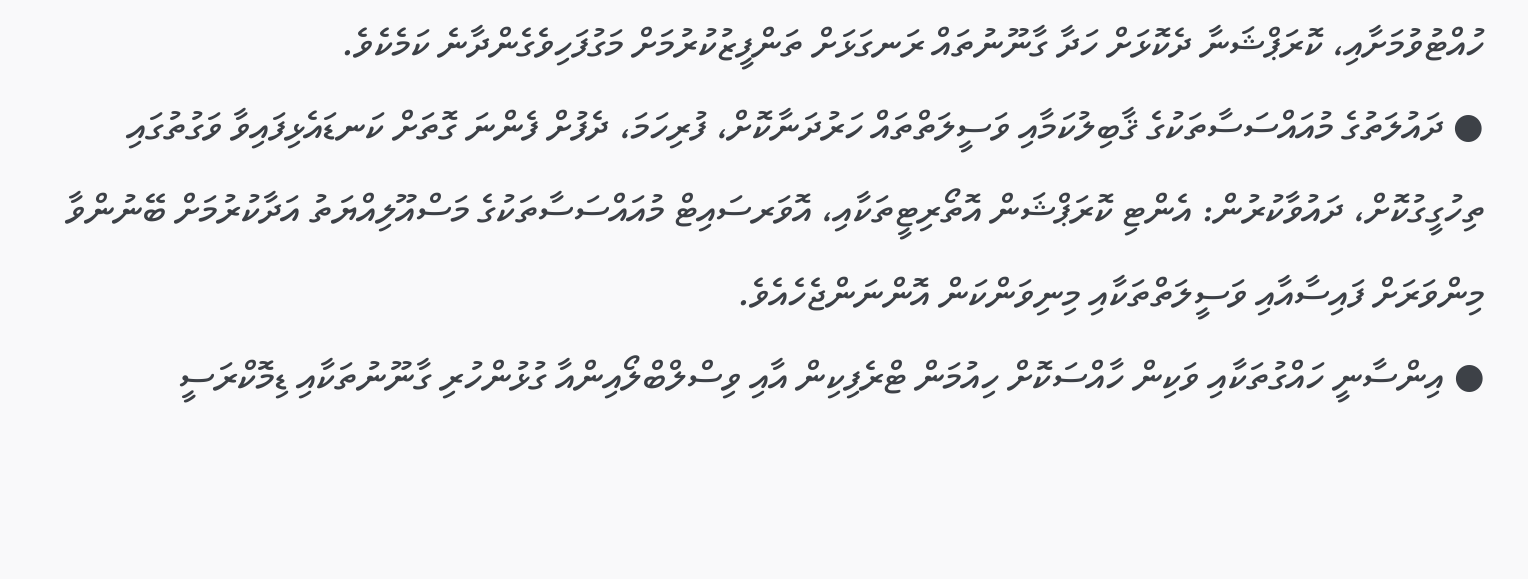ހުއްޓުވުމަށާއި، ކޮރަޕްޝަނާ ދެކޮޅަށް ހަދާ ގާނޫނުތައް ރަނގަޅަށް ތަންފީޒުކުރުމަށް މަގުފަހިވެގެންދާނެ ކަމެކެވެ.
● ދައުލަތުގެ މުއައްސަސާތަކުގެ ޤާބިލުކަމާއި ވަސީލަތްތައް ހަރުދަނާކޮށް، ފުރިހަމަ، ދެފުށް ފެންނަ ގޮތަށް ކަނޑައެޅިފައިވާ ވަގުތުގައި ތިހުގީގުކޮށް، ދައުވާކުރުން: އެންޓި ކޮރަޕްޝަން އޮތޯރިޓީތަކާއި، އޮވަރސައިޓް މުއައްސަސާތަކުގެ މަސްއޫލިއްޔަތު އަދާކުރުމަށް ބޭނުންވާ މިންވަރަށް ފައިސާއާއި ވަސީލަތްތަކާއި މިނިވަންކަން އޮންނަންޖެހެއެވެ.
● އިންސާނީ ހައްގުތަކާއި ވަކިން ހާއްސަކޮށް ހިއުމަން ޓްރެފިކިން އާއި ވިސްލްބްލޯއިންއާ ގުޅުންހުރި ގާނޫނުތަކާއި ޑިމޮކްރަސީ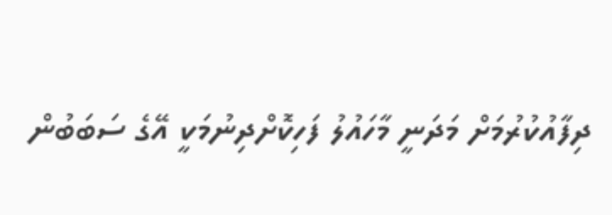ދިފާއުކުރުމަށް މަދަނީ މާހައުލު ފަހިކޮށްދިނުމަކީ އޭގެ ސަބަބުން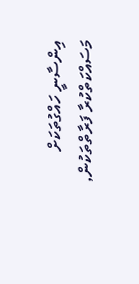އިންސާނީ ހައްގުތަކަށް މަސައްކަތްކުރާ ފަރާތްތަކުން,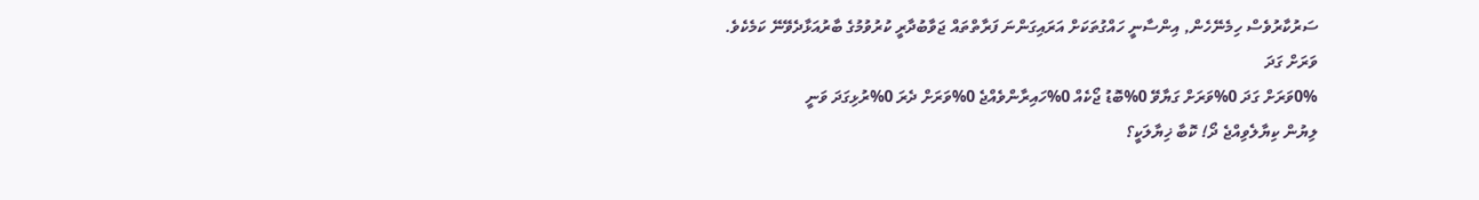ސަރުކާރުވެސް ހިމެނޭހެން, އިންސާނީ ހައްގުތަކަށް އަރައިގަންނަ ފަރާތްތައް ޖަވާބުދާރީ ކުރުވުމުގެ ބާރުއަޅާދެވޭނޭ ކަމެކެވެ.
ވަރަށް ގަދަ
0%ވަރަށް ގަދަ 0%ވަރަށް ގަޔާވޭ 0%ބޮޑު ޖޯކެއް 0%ހައިރާންވެއްޖެ 0%ވަރަށް ދެރަ 0%ރުޅިގަދަ ވަނީ
ލިޔުން ކިޔާލެވިއްޖެ ދޯ! ކޮބާ ޚިޔާލަކީ؟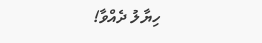ހިޔާލު ދެއްވާ!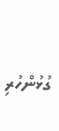ގުޅުންހުރި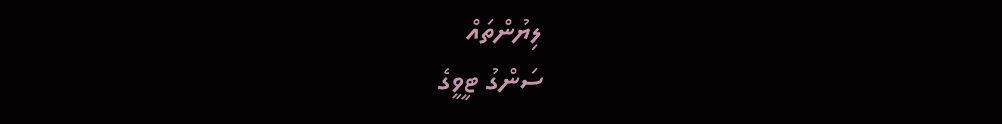ލިޔުންތައް
ސަންގު ޓީވީގެ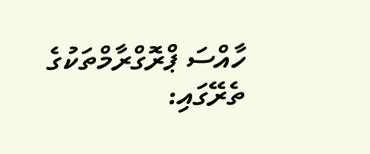ހާއްސަ ޕްރޮގްރާމްތަކުގެ ތެރޭގައި: